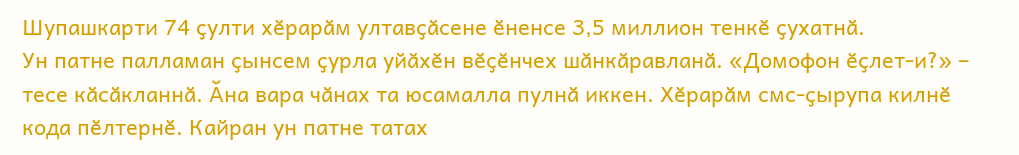Шупашкарти 74 ҫулти хӗрарӑм ултавҫӑсене ӗненсе 3,5 миллион тенкӗ ҫухатнӑ.
Ун патне палламан ҫынсем ҫурла уйӑхӗн вӗҫӗнчех шӑнкӑравланӑ. «Домофон ӗҫлет-и?» – тесе кӑсӑкланнӑ. Ӑна вара чӑнах та юсамалла пулнӑ иккен. Хӗрарӑм смс-ҫырупа килнӗ кода пӗлтернӗ. Кайран ун патне татах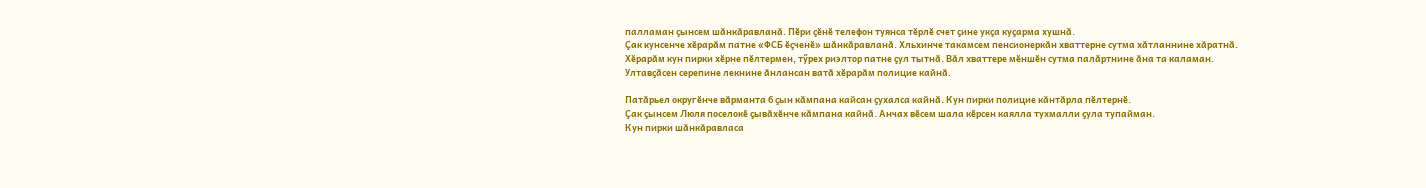палламан ҫынсем шӑнкӑравланӑ. Пӗри ҫӗнӗ телефон туянса тӗрлӗ счет ҫине укҫа куҫарма хушнӑ.
Ҫак кунсенче хӗрарӑм патне «ФСБ ӗҫченӗ» шӑнкӑравланӑ. Хльхинче такамсем пенсионеркӑн хваттерне сутма хӑтланнине хӑратнӑ. Хӗрарӑм кун пирки хӗрне пӗлтермен, тӳрех риэлтор патне ҫул тытнӑ. Вӑл хваттере мӗншӗн сутма палӑртнине ӑна та каламан.
Ултавҫӑсен серепине лекнине ӑнлансан ватӑ хӗрарӑм полицие кайнӑ.

Патӑрьел округӗнче вӑрманта 6 ҫын кӑмпана кайсан ҫухалса кайнӑ. Кун пирки полицие кӑнтӑрла пӗлтернӗ.
Ҫак ҫынсем Люля поселокӗ ҫывӑхӗнче кӑмпана кайнӑ. Анчах вӗсем шала кӗрсен каялла тухмалли ҫула тупайман.
Кун пирки шӑнкӑравласа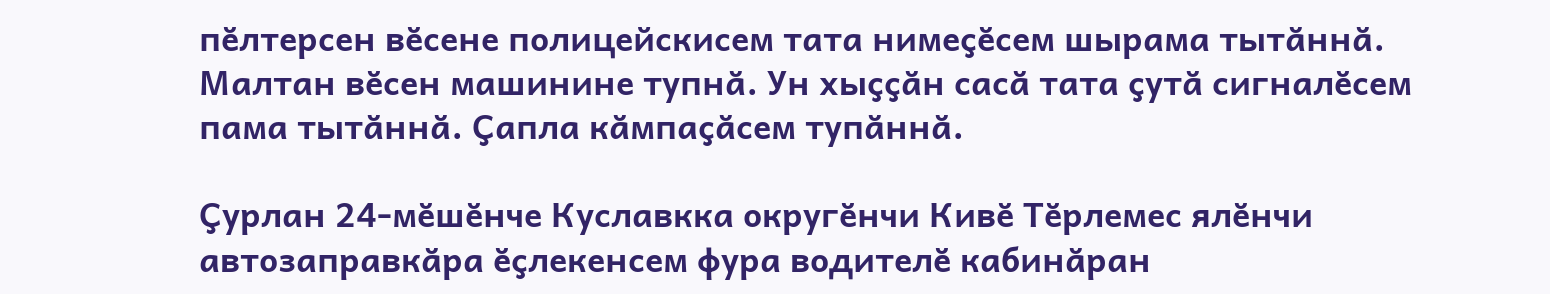пӗлтерсен вӗсене полицейскисем тата нимеҫӗсем шырама тытӑннӑ. Малтан вӗсен машинине тупнӑ. Ун хыҫҫӑн сасӑ тата ҫутӑ сигналӗсем пама тытӑннӑ. Ҫапла кӑмпаҫӑсем тупӑннӑ.

Ҫурлан 24-мӗшӗнче Куславкка округӗнчи Кивӗ Тӗрлемес ялӗнчи автозаправкӑра ӗҫлекенсем фура водителӗ кабинӑран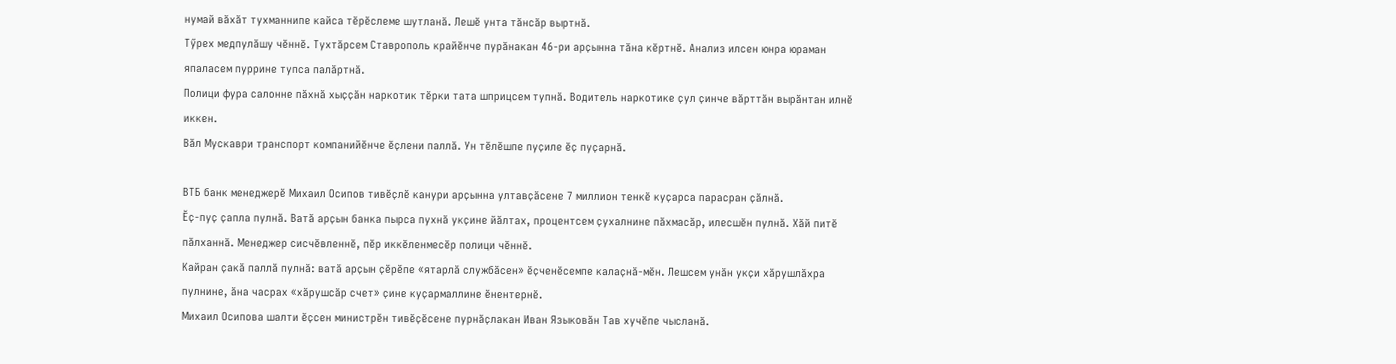нумай вӑхӑт тухманнипе кайса тӗрӗслеме шутланӑ. Лешӗ унта тӑнсӑр выртнӑ.
Тӳрех медпулӑшу чӗннӗ. Тухтӑрсем Ставрополь крайӗнче пурӑнакан 46-ри арҫынна тӑна кӗртнӗ. Анализ илсен юнра юраман япаласем пуррине тупса палӑртнӑ.
Полици фура салонне пӑхнӑ хыҫҫӑн наркотик тӗрки тата шприцсем тупнӑ. Водитель наркотике ҫул ҫинче вӑрттӑн вырӑнтан илнӗ иккен.
Вӑл Мускаври транспорт компанийӗнче ӗҫлени паллӑ. Ун тӗлӗшпе пуҫиле ӗҫ пуҫарнӑ.

ВТБ банк менеджерӗ Михаил Осипов тивӗҫлӗ канури арҫынна ултавҫӑсене 7 миллион тенкӗ куҫарса парасран ҫӑлнӑ.
Ӗҫ-пуҫ ҫапла пулнӑ. Ватӑ арҫын банка пырса пухнӑ укҫине йӑлтах, процентсем ҫухалнине пӑхмасӑр, илесшӗн пулнӑ. Хӑй питӗ пӑлханнӑ. Менеджер сисчӗвленнӗ, пӗр иккӗленмесӗр полици чӗннӗ.
Кайран ҫакӑ паллӑ пулнӑ: ватӑ арҫын ҫӗрӗпе «ятарлӑ службӑсен» ӗҫченӗсемпе калаҫнӑ-мӗн. Лешсем унӑн укҫи хӑрушлӑхра пулнине, ӑна часрах «хӑрушсӑр счет» ҫине куҫармаллине ӗнентернӗ.
Михаил Осипова шалти ӗҫсен министрӗн тивӗҫӗсене пурнӑҫлакан Иван Языковӑн Тав хучӗпе чысланӑ.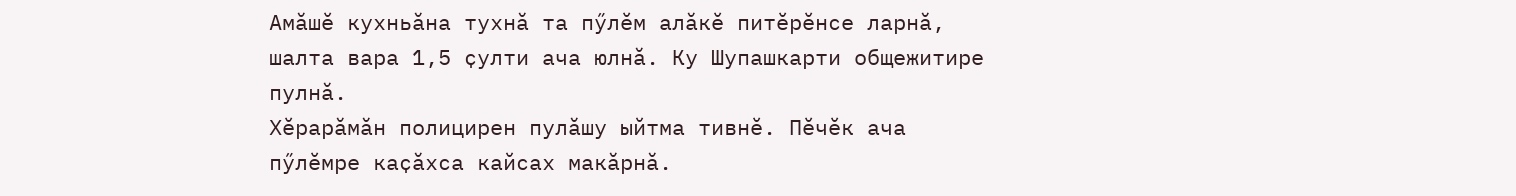Амӑшӗ кухньӑна тухнӑ та пӳлӗм алӑкӗ питӗрӗнсе ларнӑ, шалта вара 1,5 ҫулти ача юлнӑ. Ку Шупашкарти общежитире пулнӑ.
Хӗрарӑмӑн полицирен пулӑшу ыйтма тивнӗ. Пӗчӗк ача пӳлӗмре каҫӑхса кайсах макӑрнӑ.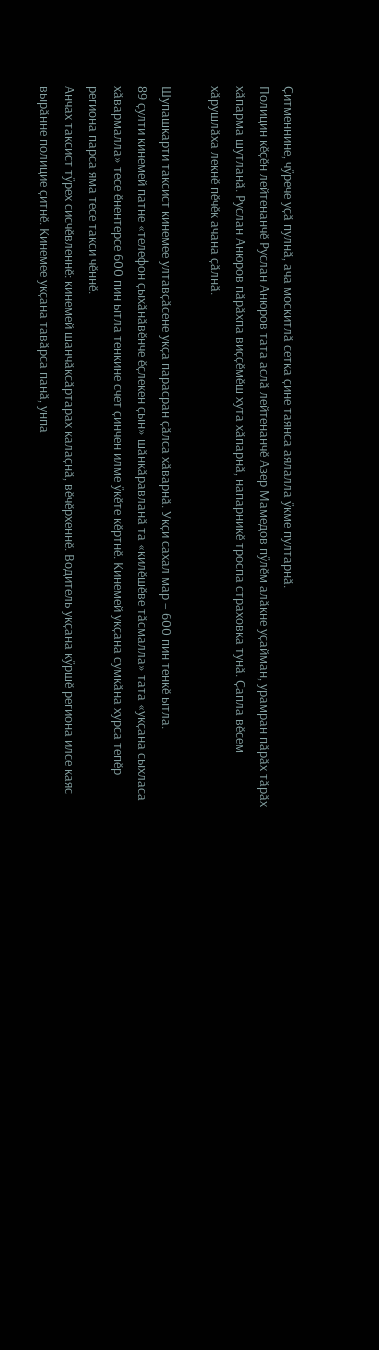Ҫитменнине, чӳрече уҫӑ пулнӑ, ача москитлӑ сетка ҫине таянса аялалла ӳкме пултарнӑ.
Полицин кӗҫӗн лейтенанчӗ Руслан Анюров тата аслӑ лейтенанчӗ Азер Мамедов пӳлӗм алӑкне уҫайман, урамран пӑрӑх тӑрӑх хӑпарма шутланӑ. Руслан Анюров пӑрӑхпа виҫҫӗмӗш хута хӑпарнӑ, напарникӗ троспа страховка тунӑ. Ҫапла вӗсем хӑрушлӑха лекнӗ пӗчӗк ачана ҫӑлнӑ.

Шупашкарти таксист кинемее ултавҫӑсене укҫа парасран ҫӑлса хӑварнӑ. Укҫи сахал мар – 600 пин тенкӗ ытла.
89 ҫулти кинемей патне «телефон ҫыхӑнӑвӗнче ӗҫлекен ҫын» шӑнкӑравланӑ та «килӗшӗве тӑсмалла» тата «укҫана сыхласа хӑвармалла» тесе ӗнентерсе 600 пин ытла тенкине счет ҫинчен илме ӳкӗте кӗртнӗ. Кинемей укҫана сумкӑна хурса тепӗр региона парса яма тесе такси чӗннӗ.
Анчах таксист тӳрех сисчӗвленнӗ: кинемей шанчӑксӑртарах калаҫнӑ, вӗчӗрхеннӗ. Водитель укҫана кӳршӗ региона илсе каяс вырӑнне полицие ҫитнӗ. Кинемее укҫана тавӑрса панӑ, унпа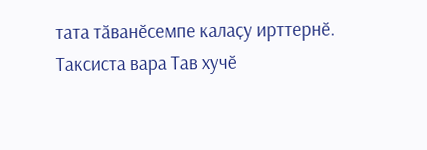тата тӑванӗсемпе калаҫу ирттернӗ. Таксиста вара Тав хучӗ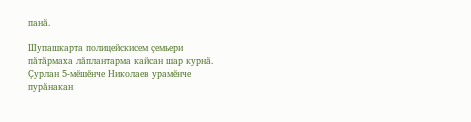панӑ.

Шупашкарта полицейскисем ҫемьери пӑтӑрмаха лӑплантарма кайсан шар курнӑ.
Ҫурлан 5-мӗшӗнче Николаев урамӗнче пурӑнакан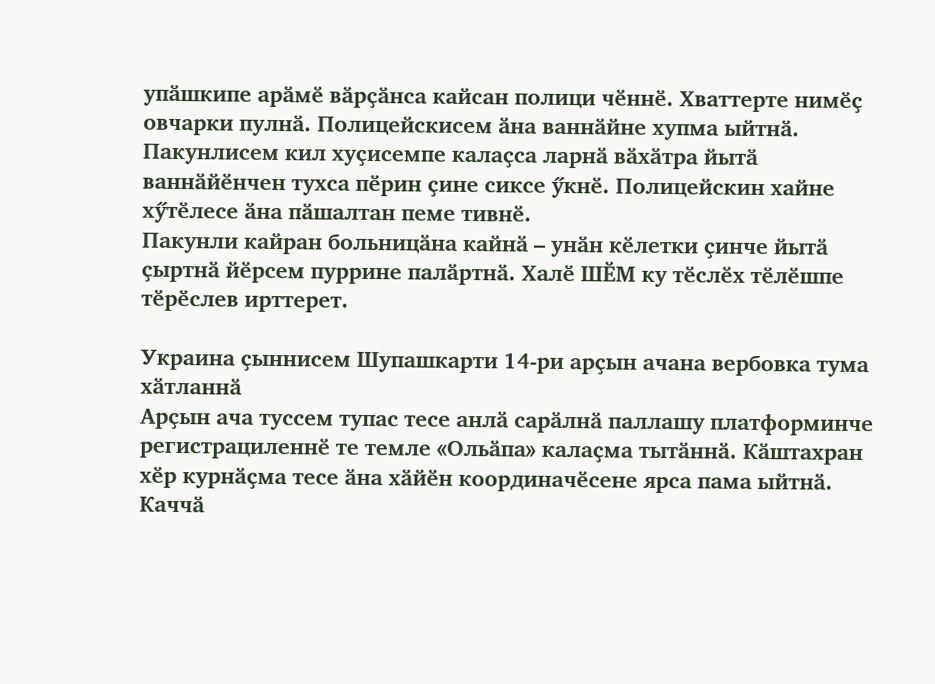упӑшкипе арӑмӗ вӑрҫӑнса кайсан полици чӗннӗ. Хваттерте нимӗҫ овчарки пулнӑ. Полицейскисем ӑна ваннӑйне хупма ыйтнӑ.
Пакунлисем кил хуҫисемпе калаҫса ларнӑ вӑхӑтра йытӑ ваннӑйӗнчен тухса пӗрин ҫине сиксе ӳкнӗ. Полицейскин хайне хӳтӗлесе ӑна пӑшалтан пеме тивнӗ.
Пакунли кайран больницӑна кайнӑ – унӑн кӗлетки ҫинче йытӑ ҫыртнӑ йӗрсем пуррине палӑртнӑ. Халӗ ШӖМ ку тӗслӗх тӗлӗшпе тӗрӗслев ирттерет.

Украина ҫыннисем Шупашкарти 14-ри арҫын ачана вербовка тума хӑтланнӑ
Арҫын ача туссем тупас тесе анлӑ сарӑлнӑ паллашу платформинче регистрациленнӗ те темле «Ольӑпа» калаҫма тытӑннӑ. Кӑштахран хӗр курнӑҫма тесе ӑна хӑйӗн координачӗсене ярса пама ыйтнӑ. Каччӑ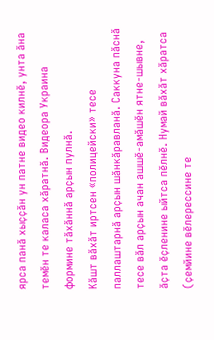ярса панӑ хыҫҫӑн ун патне видео килнӗ, унта ӑна темӗн те каласа хӑратнӑ. Видеора Украина формине тӑхӑннӑ арҫын пулнӑ.
Кӑшт вӑхӑт иртсен «полицейски» тесе паллаштарнӑ арҫын шӑнкӑравланӑ. Саккуна пӑснӑ тесе вӑл арҫын ачан ашшӗ-амӑшӗн ятне-шывне, ӑҫта ӗҫленине ыйтса пӗлнӗ. Нумай вӑхӑт хӑратса (ҫемйине вӗлерессине те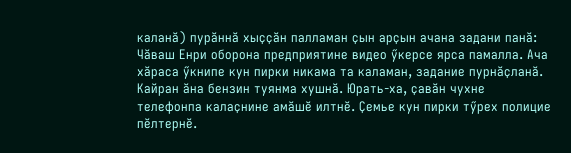каланӑ) пурӑннӑ хыҫҫӑн палламан ҫын арҫын ачана задани панӑ: Чӑваш Енри оборона предприятине видео ӳкерсе ярса памалла. Ача хӑраса ӳкнипе кун пирки никама та каламан, задание пурнӑҫланӑ.
Кайран ӑна бензин туянма хушнӑ. Юрать-ха, ҫавӑн чухне телефонпа калаҫнине амӑшӗ илтнӗ. Ҫемье кун пирки тӳрех полицие пӗлтернӗ.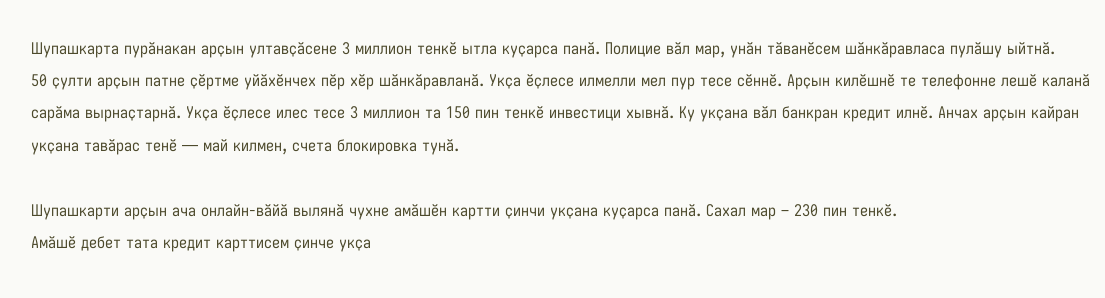Шупашкарта пурӑнакан арҫын ултавҫӑсене 3 миллион тенкӗ ытла куҫарса панӑ. Полицие вӑл мар, унӑн тӑванӗсем шӑнкӑравласа пулӑшу ыйтнӑ.
50 ҫулти арҫын патне ҫӗртме уйӑхӗнчех пӗр хӗр шӑнкӑравланӑ. Укҫа ӗҫлесе илмелли мел пур тесе сӗннӗ. Арҫын килӗшнӗ те телефонне лешӗ каланӑ сарӑма вырнаҫтарнӑ. Укҫа ӗҫлесе илес тесе 3 миллион та 150 пин тенкӗ инвестици хывнӑ. Ку укҫана вӑл банкран кредит илнӗ. Анчах арҫын кайран укҫана тавӑрас тенӗ — май килмен, счета блокировка тунӑ.

Шупашкарти арҫын ача онлайн-вӑйӑ вылянӑ чухне амӑшӗн картти ҫинчи укҫана куҫарса панӑ. Сахал мар – 230 пин тенкӗ.
Амӑшӗ дебет тата кредит карттисем ҫинче укҫа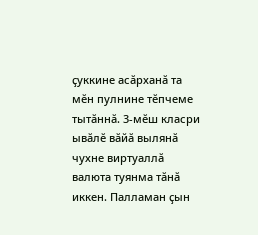ҫуккине асӑрханӑ та мӗн пулнине тӗпчеме тытӑннӑ. 3-мӗш класри ывӑлӗ вӑйӑ вылянӑ чухне виртуаллӑ валюта туянма тӑнӑ иккен. Палламан ҫын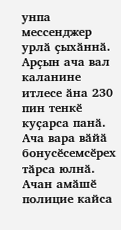унпа мессенджер урлӑ ҫыхӑннӑ. Арҫын ача вал каланине итлесе ӑна 230 пин тенкӗ куҫарса панӑ. Ача вара вӑйӑ бонусӗсемсӗрех тӑрса юлнӑ.
Ачан амӑшӗ полицие кайса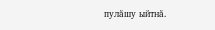пулӑшу ыйтнӑ.